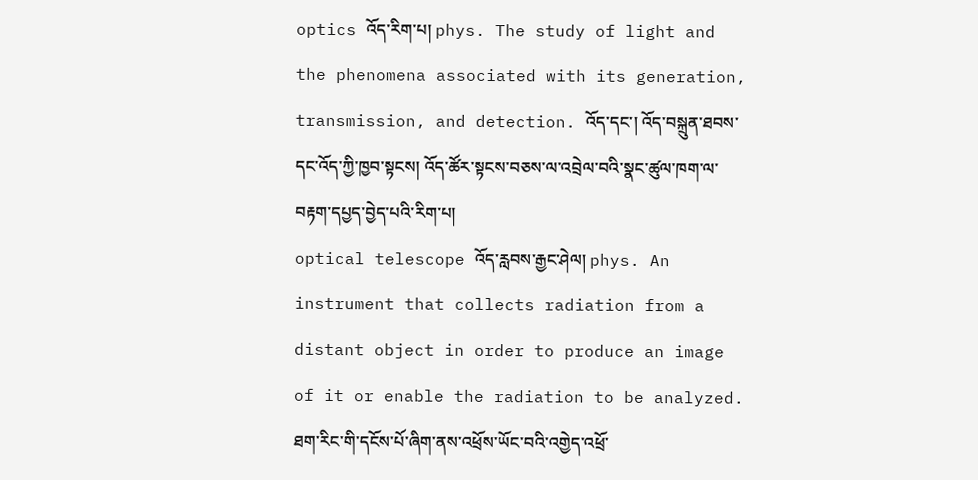optics འོད་རིག་པ། phys. The study of light and the phenomena associated with its generation, transmission, and detection. འོད་དང་། འོད་བསྐྲུན་ཐབས་དང་འོད་ཀྱི་ཁྱབ་སྟངས། འོད་ཚོར་སྟངས་བཅས་ལ་འབྲེལ་བའི་སྣང་ཚུལ་ཁག་ལ་བརྟག་དཔྱད་བྱེད་པའི་རིག་པ།
optical telescope འོད་རླབས་རྒྱང་ཤེལ། phys. An instrument that collects radiation from a distant object in order to produce an image of it or enable the radiation to be analyzed. ཐག་རིང་གི་དངོས་པོ་ཞིག་ནས་འཕྲོས་ཡོང་བའི་འགྱེད་འཕྲོ་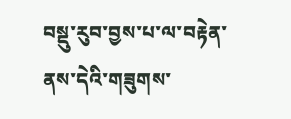བསྡུ་རུབ་བྱས་པ་ལ་བརྟེན་ནས་དེའི་གཟུགས་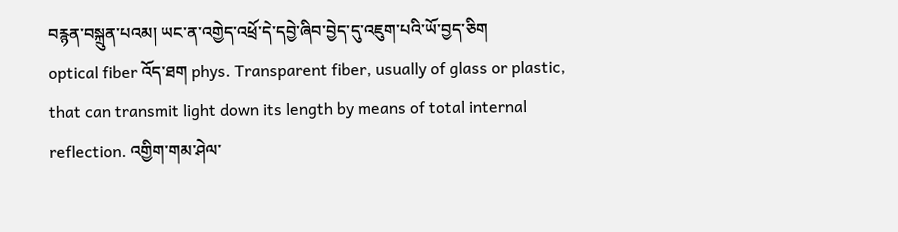བརྙན་བསྐྲུན་པའམ། ཡང་ན་འགྱེད་འཕྲོ་དེ་དབྱེ་ཞིབ་བྱེད་དུ་འཇུག་པའི་ཡོ་བྱད་ཅིག
optical fiber འོད་ཐག phys. Transparent fiber, usually of glass or plastic, that can transmit light down its length by means of total internal reflection. འགྱིག་གམ་ཤེལ་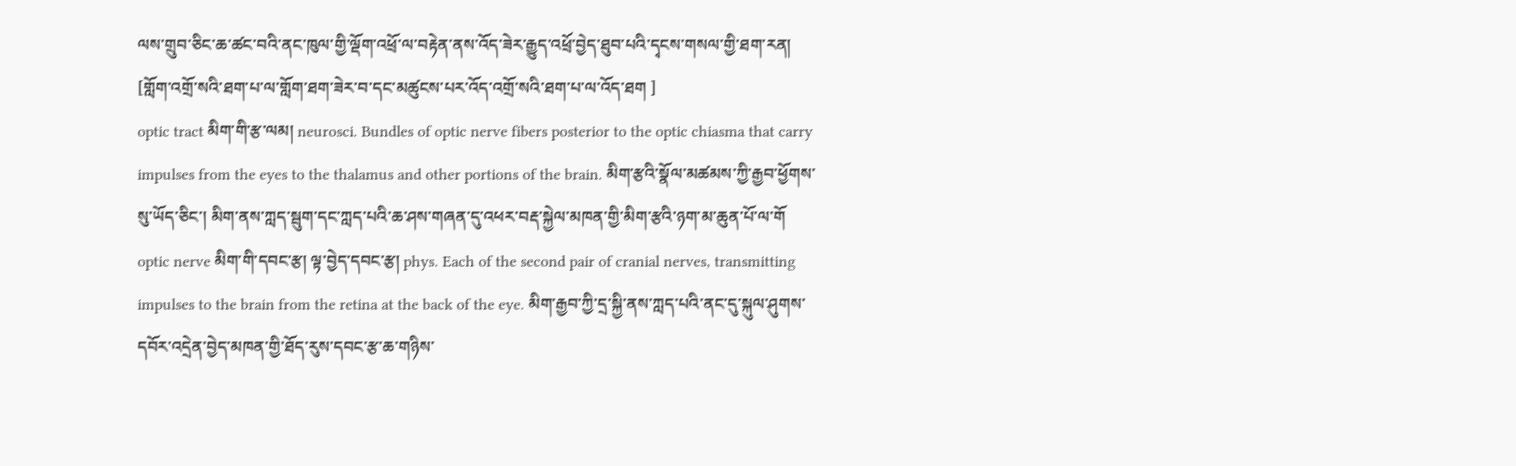ལས་གྲུབ་ཅིང་ཆ་ཚང་བའི་ནང་ཁུལ་གྱི་ལྡོག་འཕྲོ་ལ་བརྟེན་ནས་འོད་ཟེར་རྒྱུད་འཕྲོ་བྱེད་ཐུབ་པའི་དྭངས་གསལ་གྱི་ཐག་རན། [གློག་འགྲོ་སའི་ཐག་པ་ལ་གློག་ཐག་ཟེར་བ་དང་མཚུངས་པར་འོད་འགྲོ་སའི་ཐག་པ་ལ་འོད་ཐག ]
optic tract མིག་གི་རྩ་ལམ། neurosci. Bundles of optic nerve fibers posterior to the optic chiasma that carry impulses from the eyes to the thalamus and other portions of the brain. མིག་རྩའི་སྣོལ་མཚམས་ཀྱི་རྒྱབ་ཕྱོགས་སུ་ཡོད་ཅིང་། མིག་ནས་ཀླད་སྦུག་དང་ཀླད་པའི་ཆ་ཤས་གཞན་དུ་འཕར་བརྡ་སྐྱེལ་མཁན་གྱི་མིག་རྩའི་ཉག་མ་ཆུན་པོ་ལ་གོ
optic nerve མིག་གི་དབང་རྩ། ལྟ་བྱེད་དབང་རྩ། phys. Each of the second pair of cranial nerves, transmitting impulses to the brain from the retina at the back of the eye. མིག་རྒྱབ་ཀྱི་དྲ་སྐྱི་ནས་ཀླད་པའི་ནང་དུ་སྐུལ་ཤུགས་དབོར་འདྲེན་བྱེད་མཁན་གྱི་ཐོད་རུས་དབང་རྩ་ཆ་གཉིས་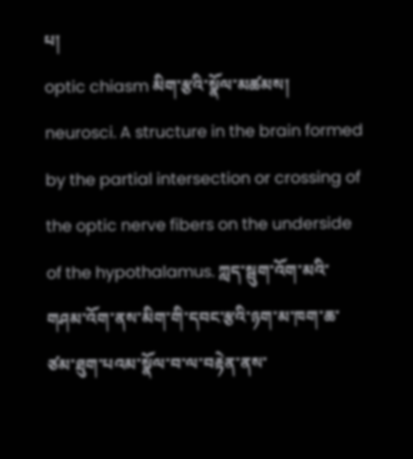པ།
optic chiasm མིག་རྩའི་སྣོལ་མཚམས། neurosci. A structure in the brain formed by the partial intersection or crossing of the optic nerve fibers on the underside of the hypothalamus. ཀླད་སྦུག་འོག་མའི་གཤམ་འོག་ནས་མིག་གི་དབང་རྩའི་ཉག་མ་ཁག་ཆ་ཙམ་ཐུག་པའམ་སྣོལ་བ་ལ་བརྟེན་ནས་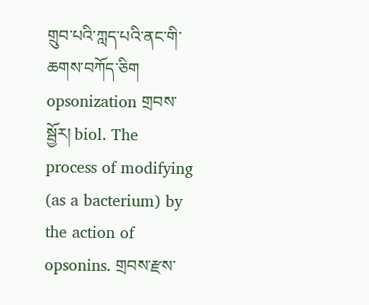གྲུབ་པའི་ཀླད་པའི་ནང་གི་ཆགས་བཀོད་ཅིག
opsonization གྲབས་སྦྱོར། biol. The process of modifying (as a bacterium) by the action of opsonins. གྲབས་རྫས་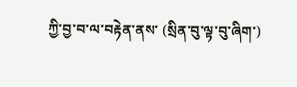ཀྱི་བྱ་བ་ལ་བརྟེན་ནས་ (སྲིན་བུ་ལྟ་བུ་ཞིག་)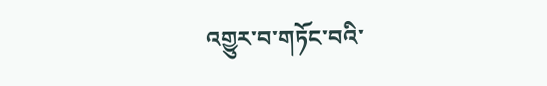འགྱུར་བ་གཏོང་བའི་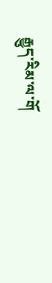རྒྱུད་རིམ་ལ་གོ